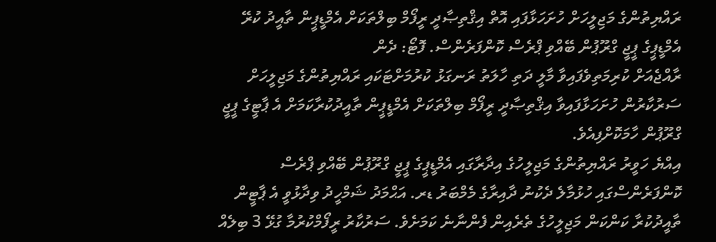ރައްޔިތުންގެ މަޖިލީހަށް ހުށަހަޅާފައި އޮތް އިޤްތިޞާދީ ރީފޯމް ބިލްތަކަށް އެމްޑީޕީން ތާއީދު ކުރޭ
އެމްޑީޕީގެ ޕީޖީ ގްރޫޕުން ބޭއްވި ޕްރެސް ކޮންފަރެންސް. ފޮޓޯ: ދެން
ރާއްޖެއަށް ކުރިމަތިވެފައިވާ މާލީ ދަތި ހާލަތު ރަނގަޅު ކުރުމަށްޓަކައި ރައްޔިތުންގެ މަޖިލީހަށް ސަރުކާރުން ހުށަހަޅާފައިވާ އިޤްތިޞާދީ ރީފޯމް ބިލްތަކަށް އެމްޑީޕީން ތާއީދުކުރާކަމަށް އެ ޕާޓީގެ ޕީޖީ ގްރޫޕުން ހާމަކޮށްފިއެވެ.
އިއްޔެ ހަވީރު ރައްޔިތުންގެ މަޖިލީހުގެ އިދާރާގައި އެމްޑީޕީގެ ޕީޖީ ގްރޫޕުން ބޭއްވި ޕްރެސް ކޮންފަރެންސްގައި ހުޅުމާލެ ދެކުނު ދާއިރާގެ މެމްބަރު ޑރ. އަޙްމަދު ޝަމްހީދު ވިދާޅުވީ އެ ޕާޓީން ތާއީދުކުރާ ކަންކަން މަޖިލީހުގެ ތެރެއިން ފެންނާނެ ކަމަށެވެ. ސަރުކާރު ރީފޯމްކުރުމާ ގުޅޭ 3 ބިލެއް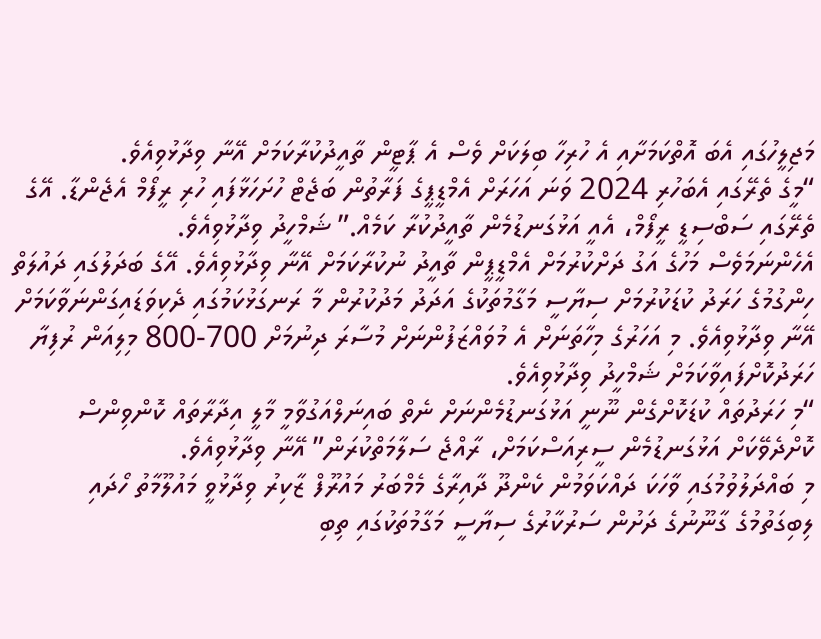މަޖިލީހުގައި އެބަ އޮތްކަމަށާއި އެ ހުރިހާ ބިލަކަށް ވެސް އެ ޕާޓީން ތާއީދުކުރާކަމަށް އޭނާ ވިދާޅުވިއެވެ.
“މީގެ ތެރޭގައި އެބަހުރި 2024 ވަނަ އަހަރަށް އެމްޑީޕީގެ ފަރާތުން ބަޖެޓް ހުށަހަޅާފައި ހުރި ރީފޯމް އެޖެންޑާ. އޭގެ ތެރޭގައި ސަބްސިޑީ ރީފޯމް، އެއީ އަޅުގަނޑުމެން ތާއީދުކުރާ ކަމެއް.” ޝަމްހީދު ވިދާޅުވިއެވެ.
އެހެންނަމަވެސް މަހުގެ އަގު ދަށްކުރުމަށް އެމްޑީޕީން ތާއީދު ނުކުރާކަމަށް އޭނާ ވިދާޅުވިއެވެ. އޭގެ ބަދަލުގައި ދައުލަތް ހިންގުމުގެ ހަރަދު ކުޑަކުރުމަށް ސިޔާސީ މަގާމުތަކުގެ އަދަދު މަދުކުރުން މާ ރަނގަޅުކަމުގައި ދެކިވަޑައިގަންނަވާކަމަށް އޭނާ ވިދާޅުވިއެވެ. މި އަހަރުގެ މިހާތަނަށް އެ މުވައްޒަފުންނަށް މުސާރަ ދިނުމަށް 700-800 މިލިއަން ރުފިޔާ ހަރަދުކޮށްފައިވާކަމަށް ޝަމްހީދު ވިދާޅުވިއެވެ.
“މި ހަރަދުތައް ކުޑަކޮށްގެން ނޫނީ އަޅުގަނޑުމެންނަށް ނެތް ބައިނަލްއަގުވާމީ މާލީ އިދާރާތައް ކޮންވިންސް ކޮށްދެވޭކަށް އަޅުގަނޑުމެން ސީރިއަސްކަމަށް، ރާއްޖެ ސަލާމަތްކުރަން” އޭނާ ވިދާޅުވިއެވެ.
މި ބައްދަލުވުމުގައި ވާހަކަ ދައްކަވަމުން ކެންދޫ ދާއިރާގެ މެމްބަރު މައުރޫފް ޒާކިރު ވިދާޅުވީ މައުލޫމާތު ހޯދައި ލިބިގަތުމުގެ ގާނޫނުގެ ދަށުން ސަރުކާރުގެ ސިޔާސީ މަގާމުތަކުގައި ތިބި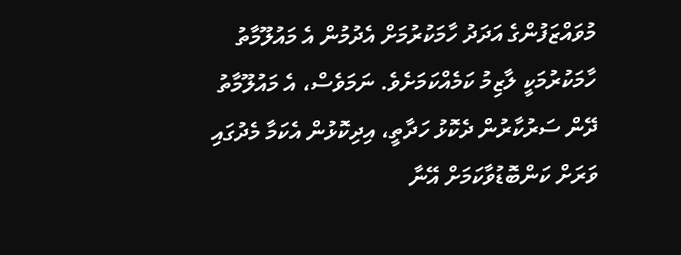މުވައްޒަފުންގެ އަދަދު ހާމަކުރުމަށް އެދުމުން އެ މައުލޫމާތު ހާމަކުރުމަކީ ލާޒިމު ކަމެއްކަމަށެވެ. ނަމަވެސް، އެ މައުލޫމާތު ދޭން ސަރުކާރުން ދެކޮޅު ހަދާތީ، އިދިކޮޅުން އެކަމާ މެދުގައި ވަރަށް ކަންބޮޑުވާކަމަށް އޭނާ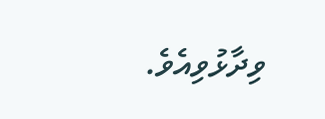ވިދާޅުވިއެވެ.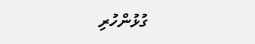ގުޅުންހުރި